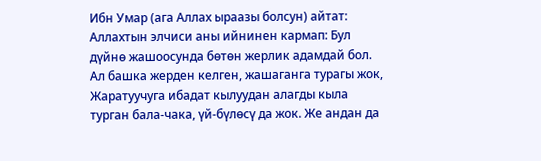Ибн Умар (ага Аллах ыраазы болсун) айтат: Аллахтын элчиси аны ийнинен кармап: Бул дүйнө жашоосунда бөтөн жерлик адамдай бол. Ал башка жерден келген, жашаганга турагы жок, Жаратуучуга ибадат кылуудан алагды кыла турган бала-чака, үй-бүлөсү да жок. Же андан да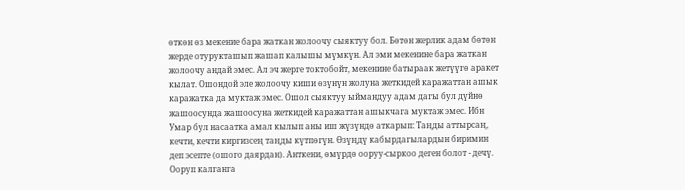өткөн өз мекение бара жаткан жолоочу сыяктуу бол. Бөтөн жерлик адам бөтөн жерде отурукташып жашап калышы мүмкүн. Ал эми мекенине бара жаткан жолоочу андай эмес. Ал эч жерге токтобойт, мекенине батыраак жетүүгө аракет кылат. Ошондой эле жолоочу киши өзүнүн жолуна жеткидей каражаттан ашык каражатка да муктаж эмес. Ошол сыяктуу ыймандуу адам дагы бул дүйнө жашоосунда жашоосуна жеткидей каражаттан ашыкчага муктаж эмес. Ибн Умар бул насаатка амал кылып аны иш жүзүндө аткарып: Таңды аттырсаң, кечти, кечти киргизсең таңды күтпөгүн. Өзүңдү кабырдагылардын биримин деп эсепте (ошого даярдан). Анткени, өмүрдө ооруу-сыркоо деген болот - дечү. Ооруп калганга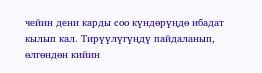чейин дени карды соо күндөрүңдө ибадат кылып кал. Тирүүлүгүңдү пайдаланып, өлгөндөн кийин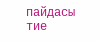пайдасы тие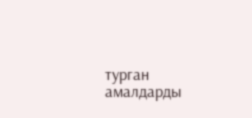турган амалдарды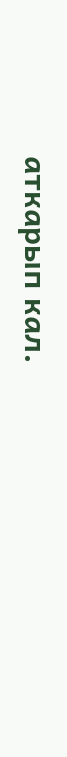аткарып кал.